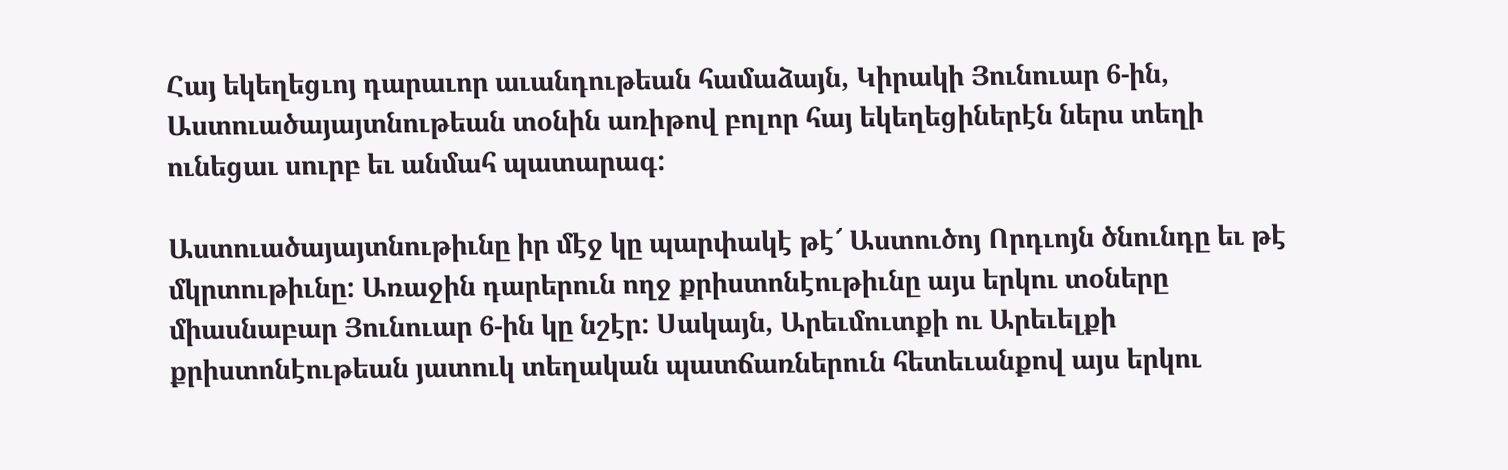Հայ եկեղեցւոյ դարաւոր աւանդութեան համաձայն, Կիրակի Յունուար 6-ին, Աստուածայայտնութեան տօնին առիթով բոլոր հայ եկեղեցիներէն ներս տեղի ունեցաւ սուրբ եւ անմահ պատարագ:

Աստուածայայտնութիւնը իր մէջ կը պարփակէ թէ՜ Աստուծոյ Որդւոյն ծնունդը եւ թէ մկրտութիւնը: Առաջին դարերուն ողջ քրիստոնէութիւնը այս երկու տօները միասնաբար Յունուար 6-ին կը նշէր: Սակայն, Արեւմուտքի ու Արեւելքի քրիստոնէութեան յատուկ տեղական պատճառներուն հետեւանքով այս երկու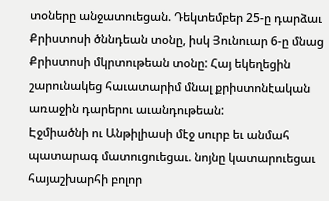տօները անջատուեցան. Դեկտեմբեր 25-ը դարձաւ Քրիստոսի ծննդեան տօնը, իսկ Յունուար 6-ը մնաց Քրիստոսի մկրտութեան տօնը: Հայ եկեղեցին շարունակեց հաւատարիմ մնալ քրիստոնէական առաջին դարերու աւանդութեան:
Էջմիածնի ու Անթիլիասի մէջ սուրբ եւ անմահ պատարագ մատուցուեցաւ. նոյնը կատարուեցաւ հայաշխարհի բոլոր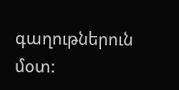գաղութներուն մօտ: